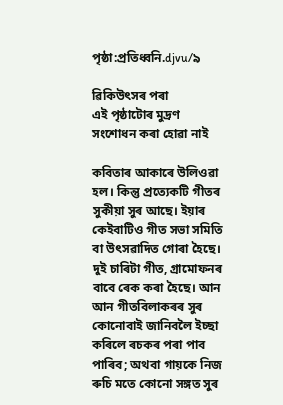পৃষ্ঠা:প্ৰতিধ্বনি.djvu/৯

ৱিকিউৎসৰ পৰা
এই পৃষ্ঠাটোৰ মুদ্ৰণ সংশোধন কৰা হোৱা নাই

কবিতাৰ আকাৰে উলিওৱা হল। কিন্তু প্ৰত্যেকটি গীতৰ সুকীয়া সুৰ আছে। ইয়াৰ কেইবাটিও গীত সভা সমিতি বা উৎসৱাদিত গোৰা হৈছে। দুই চাৰিটা গীত, গ্ৰামোফনৰ বাবে ৰেক কৰা হৈছে। আন আন গীতবিলাকৰৰ সুৰ কোনোবাই জানিবলৈ ইচ্ছা কৰিলে ৰচকৰ পৰা পাব পাৰিব; অথবা গায়কে নিজ ৰুচি মতে কোনো সঙ্গত সুৰ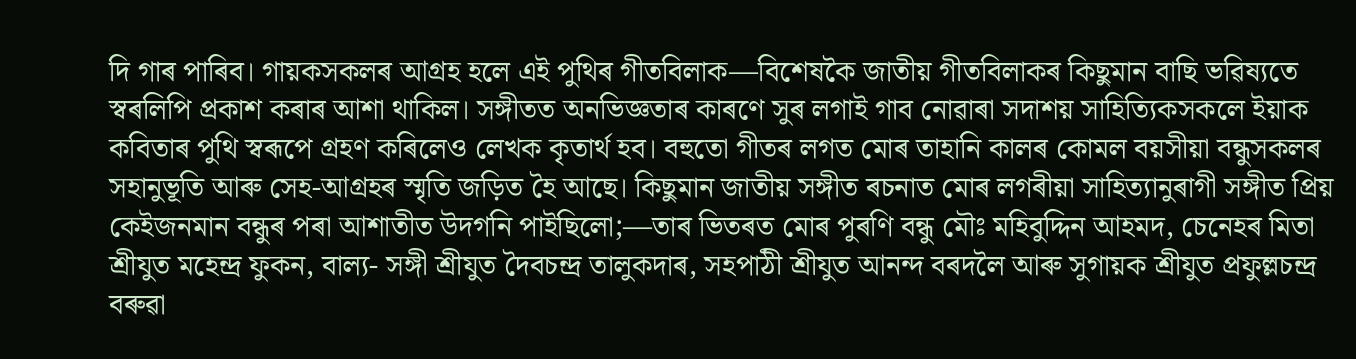দি গাৰ পাৰিব। গায়কসকলৰ আগ্ৰহ হলে এই পুথিৰ গীতবিলাক—বিশেষকৈ জাতীয় গীতবিলাকৰ কিছুমান বাছি ভৱিষ্যতে স্বৰলিপি প্ৰকাশ কৰাৰ আশা থাকিল। সঙ্গীতত অনভিজ্ঞতাৰ কাৰণে সুৰ লগাই গাব নোৱাৰা সদাশয় সাহিত্যিকসকলে ইয়াক কবিতাৰ পুথি স্বৰূপে গ্ৰহণ কৰিলেও লেখক কৃতাৰ্থ হব। বহুতো গীতৰ লগত মোৰ তাহানি কালৰ কোমল বয়সীয়া বন্ধুসকলৰ সহানুভূতি আৰু সেহ-আগ্ৰহৰ স্মৃতি জড়িত হৈ আছে। কিছুমান জাতীয় সঙ্গীত ৰচনাত মোৰ লগৰীয়া সাহিত্যানুৰাগী সঙ্গীত প্ৰিয় কেইজনমান বন্ধুৰ পৰা আশাতীত উদগনি পাইছিলো;—তাৰ ভিতৰত মোৰ পুৰণি বন্ধু মৌঃ মহিবুদ্দিন আহমদ, চেনেহৰ মিতা শ্ৰীযুত মহেন্দ্ৰ ফুকন, বাল্য- সঙ্গী শ্ৰীযুত দৈবচন্দ্ৰ তালুকদাৰ, সহপাঠী শ্ৰীযুত আনন্দ বৰদলৈ আৰু সুগায়ক শ্ৰীযুত প্ৰফুল্লচন্দ্ৰ বৰুৱা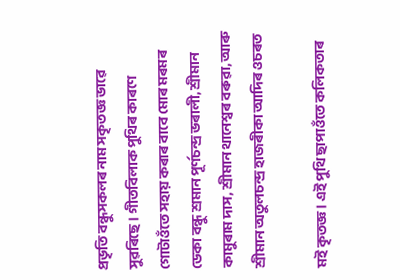প্ৰভৃতি বন্ধুসকলৰ নাম সকৃতজ্ঞ ভাৱে সুৱৰিছে। গীতবিলাক পুথিৰ কাৰণে গোটাওঁতে সহায় কৰাৰ বাবে মোৰ মৰমৰ ডেকা বন্ধু শ্ৰমান পূৰ্ণচন্দ্ৰ ভৰালী, শ্ৰীমান কামুৰাম দাস, শ্ৰীমান থানেশ্বৰ বৰুৱা, আৰু শ্ৰীমান অতুলচন্দ্ৰ হাজৰীকা আদিৰ ওচৰত

মই কৃতজ্ঞ। এই পুথি ছাপাওঁতে কলিকতাৰ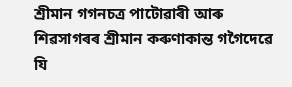শ্ৰীমান গগনচত্ৰ পাটোৱাৰী আৰু শিৱসাগৰৰ শ্ৰীমান কৰুণাকান্ত গগৈদেৱে যি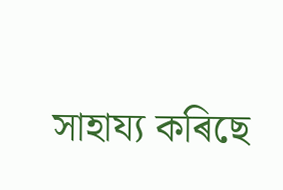সাহায্য কৰিছে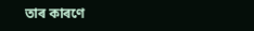তাৰ কাৰণে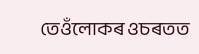তেওঁলোকৰ ওচৰতত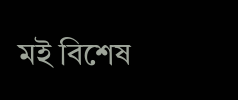মই বিশেষ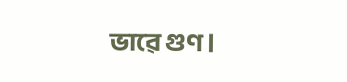ভাৱে গুণ।